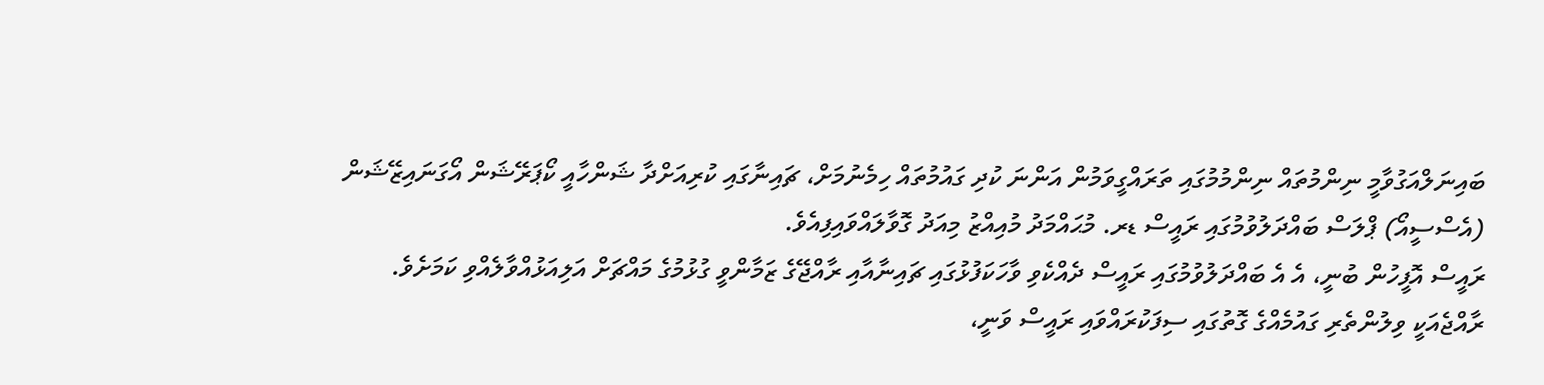ބައިނަލްއަގުވާމީ ނިންމުތައް ނިންމުމުގައި ތަރައްގީވަމުން އަންނަ ކުދި ގައުމުތައް ހިމެނުމަށް، ޗައިނާގައި ކުރިއަށްދާ ޝަންހާއީ ކޯޕަރޭޝަން އޯގަނައިޒޭޝަން (އެސްސީއޯ) ޕްލަސް ބައްދަލުވުމުގައި ރައީސް ޑރ. މުޙައްމަދު މުއިއްޒު މިއަދު ގޮވާލައްވައިފިއެވެ.
ރައީސް އޮފީހުން ބުނީ، އެ އެ ބައްދަލުވުމުގައި ރައީސް ދެއްކެވި ވާހަކަފުޅުގައި ޗައިނާއާއި ރާއްޖޭގެ ޒަމާންވީ ގުޅުމުގެ މައްޗަށް އަލިއަޅުއްވާލެއްވި ކަމަށެވެ.
ރާއްޖެއަކީ ވިލުންތެރި ގައުމެއްގެ ގޮތުގައި ސިފަކުރައްވައި ރައީސް ވަނީ،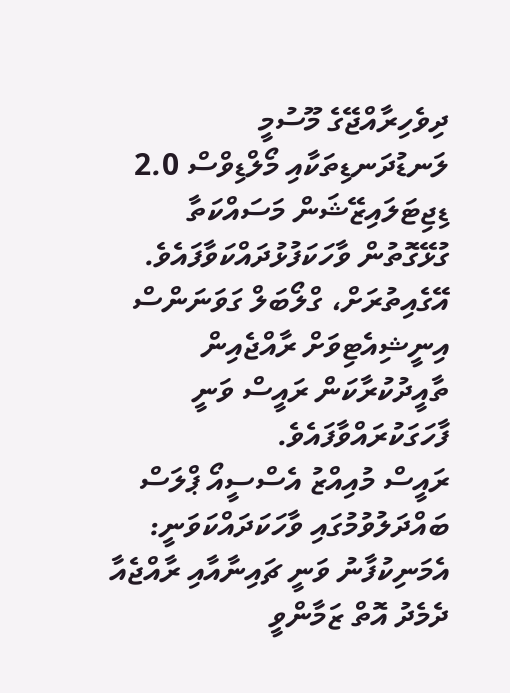ދިވެހިރާއްޖޭގެ މޫސުމީ ލަނޑުދަނޑިތަކާއި މޯލްޑިވްސް 2.0 ޑިޖިޓަލައިޒޭޝަން މަސައްކަތާ ގުޅޭގޮތުން ވާހަކަފުޅުދައްކަވާފައެވެ. އޭގެއިތުރަށް، ގްލޯބަލް ގަވަނަންސް އިނީޝިއެޓިވަށް ރާއްޖެއިން ތާއީދުކުރާކަން ރައީސް ވަނީ ފާހަގަކުރައްވާފައެވެ.
ރައީސް މުއިއްޒު އެސްސީއޯ ޕްލަސް ބައްދަލުވުމުގައި ވާހަކަދައްކަވަނީ: އެމަނިކުފާނު ވަނީ ޗައިނާއާއި ރާއްޖެއާ ދެމެދު އޮތް ޒަމާންވީ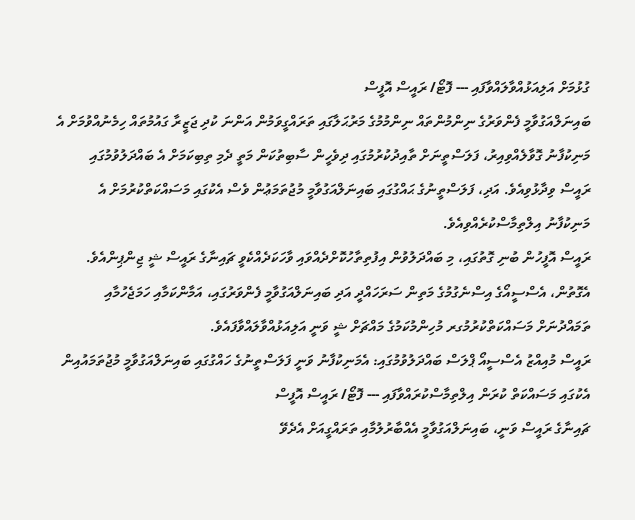ގުޅުމަށް އަލިއަޅުއްވާލައްވާފައި --- ފޮޓޯ/ ރައީސް އޮފީސް
ބައިނަލްއަގުވާމީ ފެންވަރުގެ ނިންމުންތައް ނިންމުމުގެ މަރުޙަލާގައި ތަރައްގީވަމުން އަންނަ ކުދި ޖަޒީރާ ގައުމުތައް ހިމެނުއްވުމަށް އެ މަނިކުފާނު ގޮވާލެއްވިއިރު، ފަލަސްތީނަށް ތާއިދުކުރުމުގައި ދިވެހީން ސާބިތުކަން މަތީ ދެމި ތިބިކަމަށް އެ ބައްދަލުވުމުގައި ރައީސް ވިދާޅުވިއެވެ. އަދި، ފަލަސްތީނުގެ ޙައްގުގައި ބައިނަލްއަގުވާމީ މުޖުތަމަޢުން ވެސް އެކުގައި މަސައްކަތްކުރުމަށް އެ މަނިކުފާނު އިލްތިމާސްކުރެއްވިއެވެ.
ރައީސް އޮފީހުން ބުނި ގޮތުގައި، މި ބައްދަލުވުން އިފުތިތާހުކޮށްދެއްވައި ވާހަކަދެއްކެވީ ޗައިނާގެ ރައީސް ޝީ ޖިންޕިންއެވެ. އެގޮތުން، އެސްސީއޯގެ އިސްނެގުމުގެ މަތިން ސަރަހައްދީ އަދި ބައިނަލްއަގުވާމީ ފެންވަރުގައި، އަމާންކަމާއި ހަމަޖެހުމާއި ތަމައްދުނަށް މަސައްކަތްކުރުމުގރ މުހިންމުކަމުގެ މައްޗަށް ޝީ ވަނީ އަލިއަޅުއްވާލައްވާފައެވެ.
ރައީސް މުއިއްޒު އެސްސީއޯ ޕްލަސް ބައްދަލުވުމުގައި: އެމަނިކުފާނު ވަނީ ފަލަސްތީނުގެ ހައްގުގައި ބައިނަލްއަގުވާމީ މުޖުތަމައުއިން އެކުގައި މަސައްކަތް ކުރަން އިލްތިމާސްކުރައްވާފައި --- ފޮޓޯ/ ރައީސް އޮފީސް
ޗައިނާގެ ރައީސް ވަނީ، ބައިނަލްއަގުވާމީ އެއްބާރުލުމާއި ތަރައްގީއަށް އެދެވޭ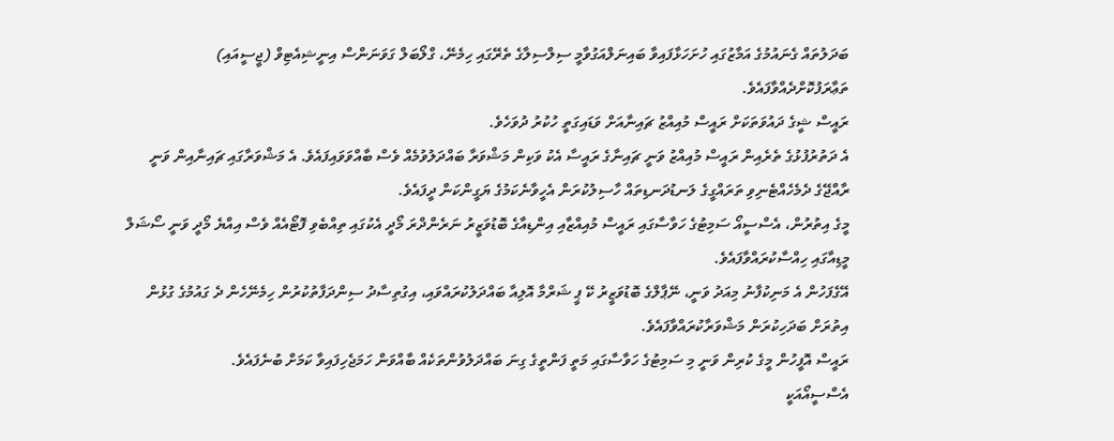ބަދަލުތައް ގެނައުމުގެ އަމާޒުގައި ހުށަހަޅާފައިވާ ބައިނަލްއަގުވާމީ ސިލްސިލާގެ ތެރޭގައި ހިމެނޭ، ގްލޯބަލް ގަވަނަންސް އިނީޝިއެޓިވް (ޖީސީއައި) ތަޢާރަފުކޮށްދެއްވާފައެވެ.
ރައީސް ޝީގެ ދައުވަތަކަށް ރައީސް މުއިއްޒު ޗައިނާއަށް ވަޑައިގަތީ ހުކުރު ދުވަހެވެ.
އެ ދަތުރުފުޅުގެ ތެރެއިން ރައީސް މުއިއްޒު ވަނީ ޗައިނާގެ ރައީސާ އެކު ވަކިން މަޝްވަރާ ބައްދަލުވުމެއް ވެސް ބާއްވަވައިފައެވެ. އެ މަޝްވަރާގައި ޗައިނާއިން ވަނީ ރާއްޖޭގެ ދެމެހެއްޓެނިވި ތަރައްގީގެ ލަނޑުދަނޑިތައް ހާސިލުކުރަން އެހީވާނެކަމުގެ ޔަގީންކަން ދީފައެވެ.
މީގެ އިތުރުން، އެސްސީއޯ ސަމިޓުގެ ހަވާސާގައި ރައީސް މުއިއްޒާއި އިންޑިއާގެ ބޮޑުވަޒީރު ނަރެންދްރަ މޯދީ އެކުގައި ތިއްބެވި ފޮޓޯއެއް ވެސް އިއްޔެ މޯދީ ވަނީ ސޯޝަލް މީޑިއާގައި ހިއްސާކުރައްވާފައެވެ.
އޭގެފަހުން އެ މަނިކުފާނު މިއަދު ވަނީ، ނޭޕާލްގެ ބޮޑުވަޒީރު ކޭ ޕީ ޝަރްމާ އޮލިއާ ބައްދަލުކުރައްވައި، އިގުތިސާދު ސިންދަފާތުކުރުން ހިމެނޭހެން ދެ ގައުމުގެ ގުޅުން އިތުރަށް ބަދަހިކުރަން މަޝްވަރާކުރައްވާފައެވެ.
ރައީސް އޮފީހުން މީގެ ކުރިން ވަނީ މި ސަމިޓުގެ ހަވާސާގައި މަތީ ފަންތީގެ ގިނަ ބައްދަލުވުންތަކެއް ބާއްވަން ހަމަޖެހިފައިވާ ކަމަށް ބުނެފައެވެ.
އެސްސީއޯއަކީ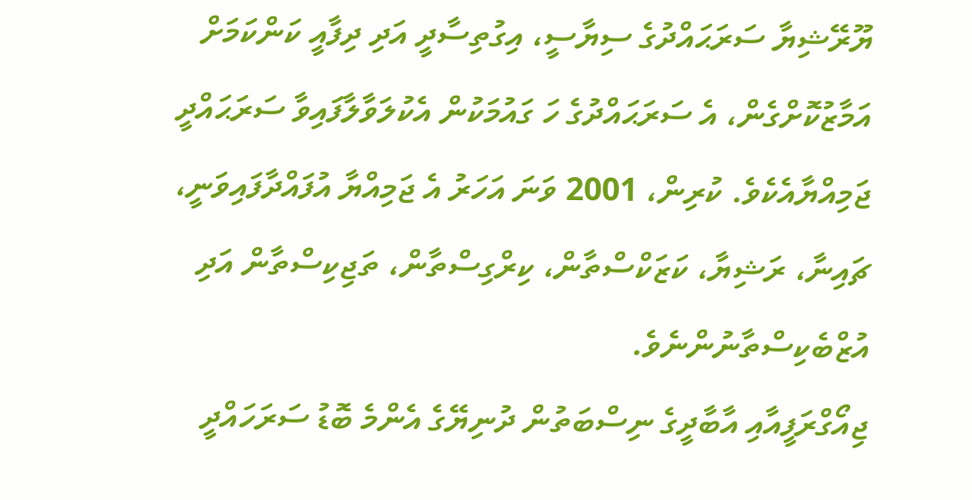ޔޫރޭޝިޔާ ސަރަޙައްދުގެ ސިޔާސީ، އިގުތިސާދީ އަދި ދިފާއީ ކަންކަމަށް އަމާޒުކޮށްގެން، އެ ސަރަޙައްދުގެ ހަ ގައުމަކުން އެކުލަވާލާފައިވާ ސަރަޙައްދީ ޖަމިއްޔާއެކެވެ. ކުރިން، 2001 ވަނަ އަހަރު އެ ޖަމިއްޔާ އުފައްދާފައިވަނީ، ޗައިނާ، ރަޝިޔާ، ކަޒަކްސްތާން، ކިރްގިސްތާން، ތަޖިކިސްތާން އަދި އުޒްބެކިސްތާނުންނެވެ.
ޖިއޯގްރަފީއާއި އާބާދީގެ ނިސްބަތުން ދުނިޔޭގެ އެންމެ ބޮޑު ސަރަހައްދީ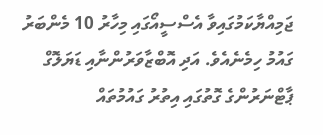ޖަމިއްޔާކަމުގައިވާ އެސްސީއޯގައި މިހާރު 10 މެންބަރު ގައުމު ހިމެނެއެވެ. އަދި އޮބްޒާވަރުންނާއި ޑަޔަލޮގް ޕާޓްނަރުންގެ ގޮތުގައި އިތުރު ގައުމުތައް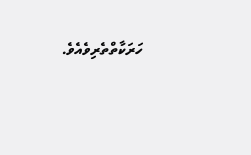ހަރަކާތްތެރިވެއެވެ.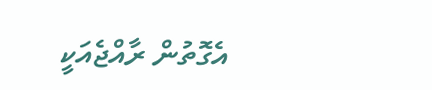އެގޮތުން ރާއްޖެއަކީ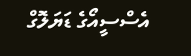އެސްސީއޯގެ ޑަޔަލޮގް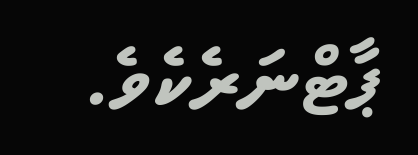ޕާޓްނަރެކެވެ.